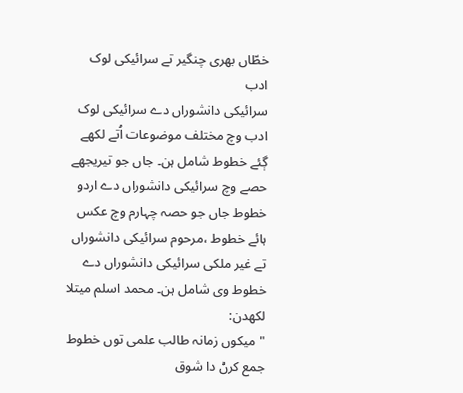خطّاں بھری چنگیر تے سرائیکی لوک ادب
سرائیکی دانشوراں دے سرائیکی لوک ادب وچ مختلف موضوعات اُتے لکھے ڳئے خطوط شامل ہن۔ جاں جو تیریجھے حصے وچ سرائیکی دانشوراں دے اردو خطوط جاں جو حصہ چہارم وچ عکس ہائے خطوط ،مرحوم سرائیکی دانشوراں تے غیر ملکی سرائیکی دانشوراں دے خطوط وی شامل ہن۔ محمد اسلم میتلا لکھدن:
"میکوں زمانہ طالب علمی توں خطوط جمع کرݨ دا شوق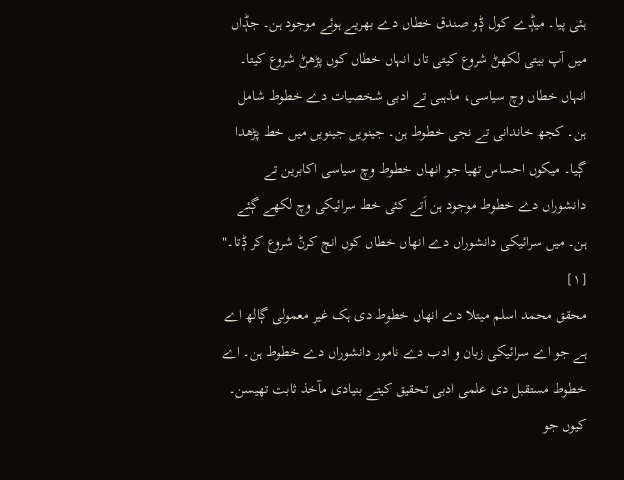ہئی پیا۔ میݙے کول ݙو صندق خطاں دے بھریے ہوئے موجود ہن۔ جݙاں میں آپ بیتی لکھݨ شروع کیتی تاں انہاں خطاں کوں پڑھݨ شروع کیتا۔ انہاں خطاں وچ سیاسی، مذہبی تے ادبی شخصیات دے خطوط شامل ہن۔ کجھ خاندانی تے نجی خطوط ہن۔ جینویں جینویں میں خط پڑھدا ڳیا۔ میکوں احساس تھیا جو انھاں خطوط وچ سیاسی اکابرین تے دانشوراں دے خطوط موجود ہن اَتے کئی خط سرائیکی وچ لکھے ڳئے ہن۔ میں سرائیکی دانشوراں دے انھاں خطاں کوں انڄ کرݨ شروع کر ݙتا۔" [١]
محقق محمد اسلم میتلا دے انھاں خطوط دی ہک غیر معمولی ڳالھ اے ہے جو اے سرائیکی زبان و ادب دے نامور دانشوراں دے خطوط ہن۔ اے خطوط مستقبل دی علمی ادبی تحقیق کیتے بنیادی مآخذ ثابت تھیسن۔ کیوں جو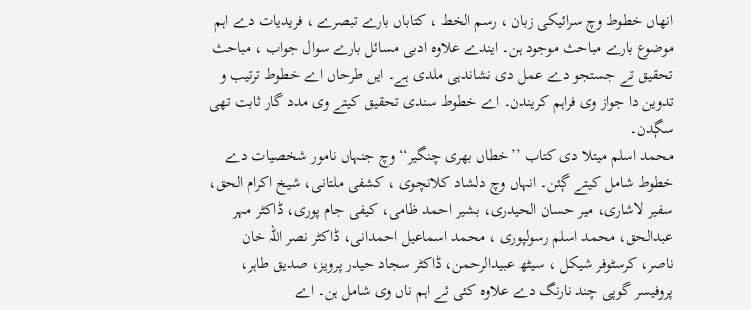انھاں خطوط وچ سرائیکی زبان ، رسم الخط ، کتاباں بارے تبصرے ، فریدیات دے اہم موضوع بارے مباحث موجود ہن۔ ایندے علاوہ ادبی مسائل بارے سوال جواب ، مباحث تحقیق تے جستجو دے عمل دی نشاندہی ملدی ہے۔ ایں طرحاں اے خطوط ترتیب و تدوین دا جواز وی فراہم کریندن۔ اے خطوط سندی تحقیق کیتے وی مدد گار ثابت تھی سڳدن۔
محمد اسلم میتلا دی کتاب ’’خطاں بھری چنگیر‘‘ وچ جنہاں نامور شخصیات دے خطوط شامل کیتے ڳئن۔ انہاں وچ دلشاد کلانچوی ، کشفی ملتانی، شیخ اکرام الحق، سفیر لاشاری، میر حسان الحیدری، بشیر احمد ظامی، کیفی جام پوری، ڈاکٹر مہر عبدالحق، محمد اسلم رسولپوری ، محمد اسماعیل احمدانی، ڈاکٹر نصر اللہ خان ناصر، کرسٹوفر شیکل ، سیٹھ عبیدالرحمن، ڈاکٹر سجاد حیدر پرویز، صدیق طاہر، پروفیسر گوپی چند نارنگ دے علاوہ کئی ئے اہم ناں وی شامل ہن۔ اے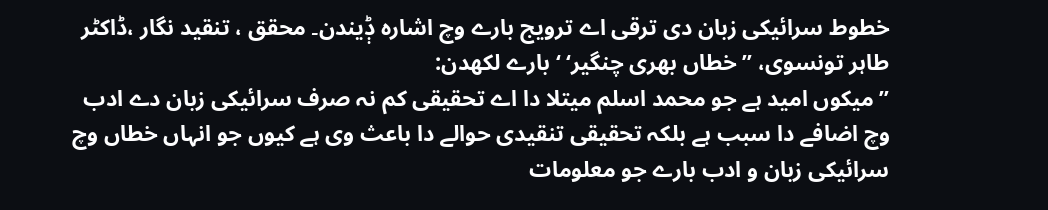خطوط سرائیکی زبان دی ترقی اے ترویج بارے وچ اشارہ ݙیندن۔ محقق ، تنقید نگار ،ڈاکٹر طاہر تونسوی، ’’خطاں بھری چنگیر‘ ‘ بارے لکھدن:
’’میکوں امید ہے جو محمد اسلم میتلا دا اے تحقیقی کم نہ صرف سرائیکی زبان دے ادب وچ اضافے دا سبب ہے بلکہ تحقیقی تنقیدی حوالے دا باعث وی ہے کیوں جو انہاں خطاں وچ سرائیکی زبان و ادب بارے جو معلومات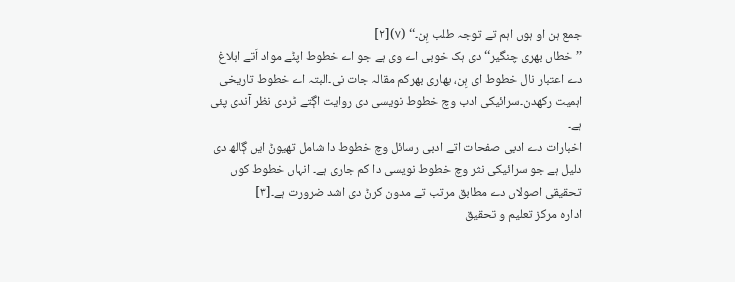جمع ہن او ہوں اہم تے توجہ طلب ہِن۔‘‘ (۷)[٢]
’’خطاں بھری چنگیر‘‘ دی ہک خوبی اے وی ہے جو اے خطوط اپݨے مواد اَتے ابلاغ دے اعتبار نال خطوط ای ہِن، بھاری بھرکم مقالہ جات نی۔البتہ اے خطوط تاریخی اہمیت رکھدن۔سرائیکی ادب وچ خطوط نویسی دی روایت اڳتے ٹردی نظر آندی پئی ہے۔
اخبارات دے ادبی صفحات اتے ادبی رسائل وچ خطوط دا شامل تھیوݨ ایں ڳالھ دی دلیل ہے جو سرائیکی نثر وچ خطوط نویسی دا کم جاری ہے۔ انہاں خطوط کوں تحقیقی اصولاں دے مطابق مرتب تے مدون کرݨ دی اشد ضرورت ہے۔[٣]
ادارہ مرکز تعلیم و تحقیق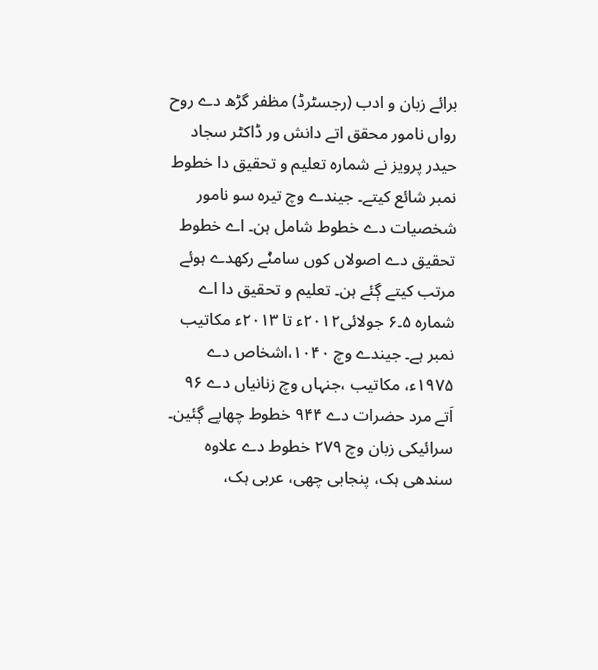برائے زبان و ادب (رجسٹرڈ) مظفر گڑھ دے روح رواں نامور محقق اتے دانش ور ڈاکٹر سجاد حیدر پرویز نے شمارہ تعلیم و تحقیق دا خطوط نمبر شائع کیتے۔ جیندے وچ تیرہ سو نامور شخصیات دے خطوط شامل ہن۔ اے خطوط تحقیق دے اصولاں کوں سامݨے رکھدے ہوئے مرتب کیتے ڳئے ہن۔ تعلیم و تحقیق دا اے شمارہ ۵۔۶ جولائی۲۰۱۲ء تا ۲۰۱۳ء مکاتیب نمبر ہے۔ جیندے وچ ۱۰۴۰،اشخاص دے ۱۹۷۵ء، مکاتیب ،جنہاں وچ زنانیاں دے ۹۶ اَتے مرد حضرات دے ۹۴۴ خطوط چھاپے ڳئین۔ سرائیکی زبان وچ ۲۷۹ خطوط دے علاوہ سندھی ہک، پنجابی چھی، عربی ہک،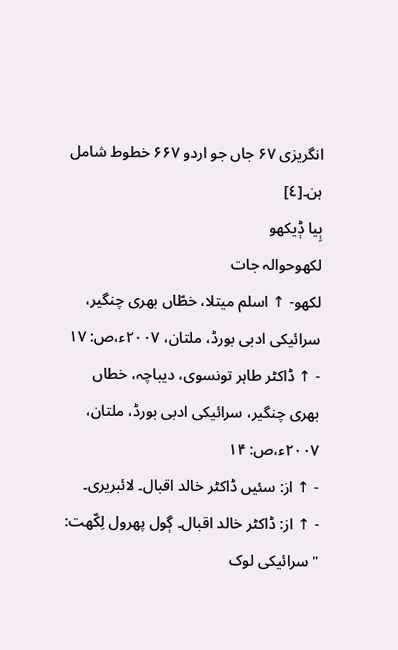انگریزی ۶۷ جاں جو اردو ۶۶۷ خطوط شامل ہن۔[٤]
ٻِیا ݙیکھو
لکھوحوالہ جات
لکھو- ↑ اسلم میتلا، خطّاں بھری چنگیر، سرائیکی ادبی بورڈ، ملتان، ۲۰۰۷ء،ص: ۱۷
- ↑ ڈاکٹر طاہر تونسوی، دیباچہ، خطاں بھری چنگیر، سرائیکی ادبی بورڈ، ملتان، ۲۰۰۷ء،ص: ۱۴
- ↑ از: سئیں ڈاکٹر خالد اقبال۔ لائبریری۔
- ↑ از: ڈاکٹر خالد اقبال۔ ڳول پھرول لِکّھت: "سرائیکی لوک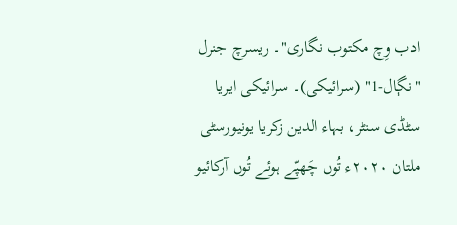ادب وِچ مکتوب نگاری"۔ ریسرچ جنرل "نڳال-1" (سرائیکی)۔ سرائیکی ایریا سٹڈی سنٹر، بہاء الدین زکریا یونیورسٹی ملتان ٢٠٢٠ء تُوں چَھپّے ہوئے تُوں آرکائیو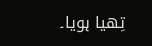تِھیا ہویا۔